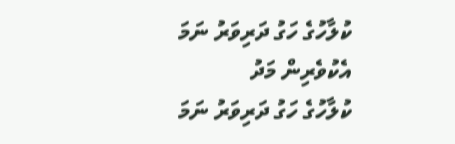ކުލާހުގެ ހަގު ދަރިވަރު ނަމަ އެކުވެރިން މަދު
ކުލާހުގެ ހަގު ދަރިވަރު ނަމަ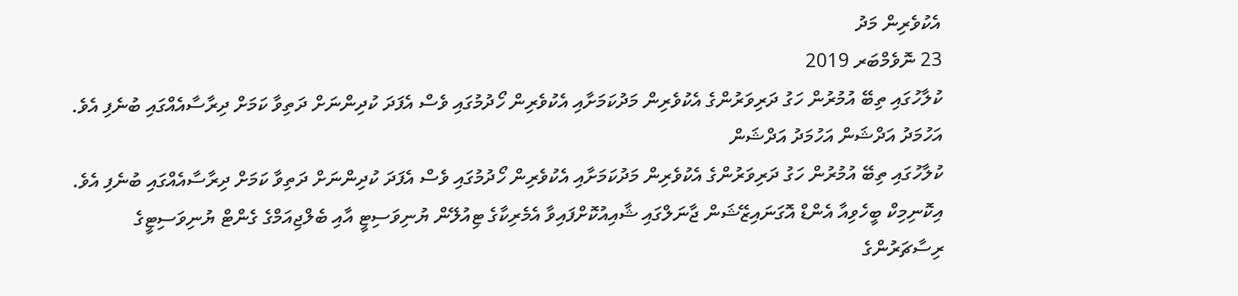އެކުވެރިން މަދު
23 ނޮވެމްބަރ 2019
ކުލާހުގައި ތިބޭ އުމުރުން ހަގު ދަރިވަރުންގެ އެކުވެރިން މަދުކަމަށާއި އެކުވެރިން ހޯދުމުގައި ވެސް އެފަދަ ކުދިންނަށް ދަތިވާ ކަމަށް ދިރާސާއެއްގައި ބުނެފި އެވެ.
އަހުމަދު އަދްޝަން އަހުމަދު އަދްޝަން
ކުލާހުގައި ތިބޭ އުމުރުން ހަގު ދަރިވަރުންގެ އެކުވެރިން މަދުކަމަށާއި އެކުވެރިން ހޯދުމުގައި ވެސް އެފަދަ ކުދިންނަށް ދަތިވާ ކަމަށް ދިރާސާއެއްގައި ބުނެފި އެވެ.
އިކޮނިމިކް ބީހެވިއާ އެންޑް އޮގަނައިޒޭޝަން ޖާނަލްގައި ޝާއިއުކޮށްފައިވާ އެމެރިކާގެ ޓިއުލޭން ޔުނިވަސިޓީ އާއި ބެލްޖިއަމްގެ ގެންޓް ޔުނިވަސިޓީގެ ރިސާޗަރުންގެ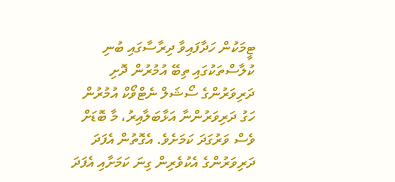ޓީމަކުން ހަދާފައިވާ ދިރާސާގައި ބުނި ކުލާސްތަކުގައި ތިބޭ އުމުރުން ދޮށި ދަރިވަރުންގެ ސޯޝަލް ނެޓްވޯކް އުމުރުން ހަގު ދަރިވަރުންނާ އަޅާބަލާއިރު، މާ ބޮޑަށް ވެސް ވަރުގަދަ ކަމަށެވެ. އެގޮތުން އެފަދަ ދަރިވަރުންގެ އެކުވެރިން ގިނަ ކަމަށާއި އެފަދަ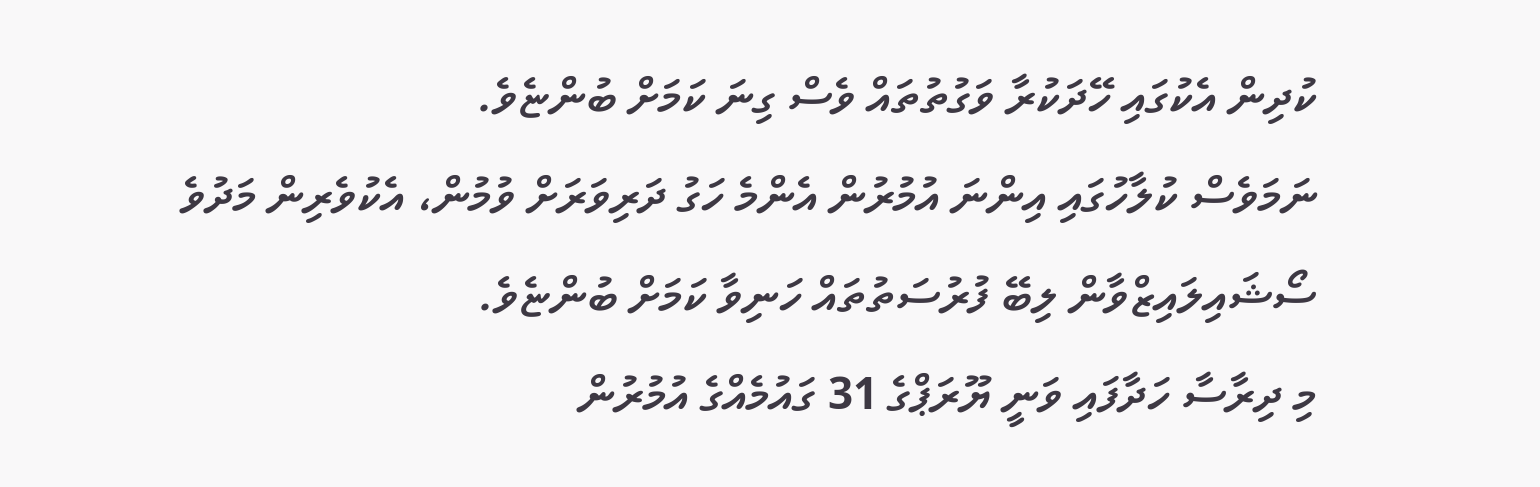ކުދިން އެކުގައި ހޭދަކުރާ ވަގުތުތައް ވެސް ގިނަ ކަމަށް ބުންޏެވެ.
ނަމަވެސް ކުލާހުގައި އިންނަ އުމުރުން އެންމެ ހަގު ދަރިވަރަށް ވުމުން، އެކުވެރިން މަދުވެ ސޯޝައިލައިޒްވާން ލިބޭ ފުރުސަތުތައް ހަނިވާ ކަމަށް ބުންޏެވެ.
މި ދިރާސާ ހަދާފައި ވަނީ ޔޫރަޕްގެ 31 ގައުމެއްގެ އުމުރުން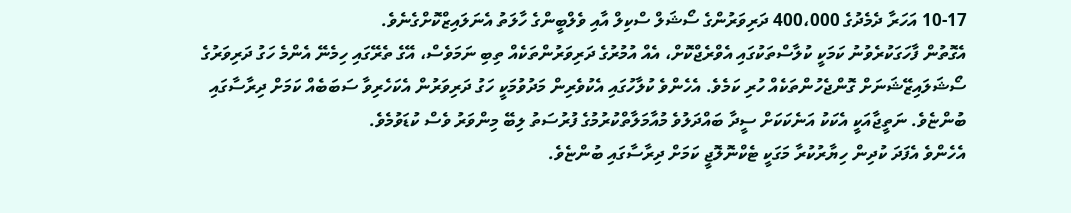10-17 އަހަރާ ދެމެދުގެ 400،000 ދަރިވަރުންގެ ސޯޝަލް ސްކިލް އާއި ވެލްބީންގެ ހާލަތު އެނަލައިޒްކޮށްގެނެވެ.
އެގޮތުން ފާހަގަކުރެވުނު ކަމަކީ ކުލާސްތަކުގައި އެވްރެޖްކޮށް، އެއް އުމުރުގެ ދަރިވަރުންތަކެއް ތިބި ނަމަވެސް، އޭގެ ތެރޭގައި ހިމެނޭ އެންމެ ހަގު ދަރިވަރުގެ ސޯޝަލައިޒޭޝަނަށް ގޮންޖެހުންތަކެއް ހުރި ކަމެވެ. އެހެންވެ ކުލާހުގައި އެކުވެރިން މަދުވުމަކީ ހަގު ދަރިވަރުން އެކަހެރިވާ ސަބަބެއް ކަމަށް ދިރާސާގައި ބުންޏެވެ. ނަތީޖާއަކީ އެކަކު އަނެކަކަށް ސީދާ ބައްދަލުވެ މުއާމަލާތްކުރުމުގެ ފުރުސަތު ލިބޭ މިންވަރު ވެސް ކުޑަވުމެވެ.
އެހެންވެ އެފަދަ ކުދިން ހިޔާރުކުރާ މަގަކީ ޓެކްނޮލޮޖީ ކަމަށް ދިރާސާގައި ބުންޏެވެ.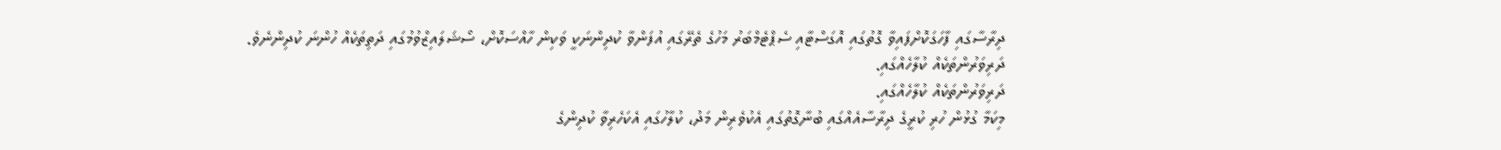ދިރާސާގައި ފާހަގަކޮށްފައިވާ ގޮތުގައި އޮގަސްޓާއި ސެޕްޓެމްބަރު މަހުގެ ތެރޭގައި އުފަންވާ ކުދިންނަކީ ވަކިން ހާއްސަކޮށް، ސޯޝަލައިޒްވުމުގައި ދަތިތަކެއް ހުންނަ ކުދިންނެވެ.
ދަރިވަރުންތަކެއް ކުލާހެއްގައި.
ދަރިވަރުންތަކެއް ކުލާހެއްގައި.
މިކަމާ ގުޅުން ހުރި ކުރީގެ ދިރާސާއެއްގައި ބުނާގޮތުގައި އެކުވެރިން މަދު، ކުލާހުގައި އެކަހެރިވާ ކުދިންގެ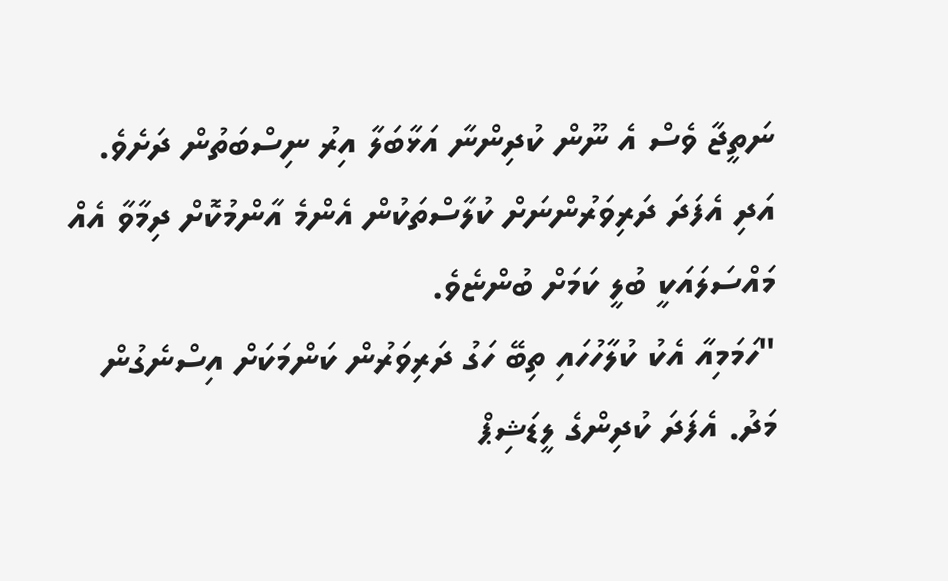ނަތީޖާ ވެސް އެ ނޫން ކުދިންނާ އަޅާބަލާ އިރު ނިސްބަތުން ދަށެވެ. އަދި އެފަދަ ދަރިވަރުންނަށް ކުލާސްތަކުން އެންމެ އާންމުކޮށް ދިމާވާ އެއް މައްސަލައަކީ ބުލީ ކަމަށް ބުންޏެވެ.
"ހަމަމިއާ އެކު ކުލާހުހައި ތިބޭ ހަގު ދަރިވަރުން ކަންމަކަށް އިސްނެގުން މަދު. އެފަދަ ކުދިންގެ ލީޑަޝިޕް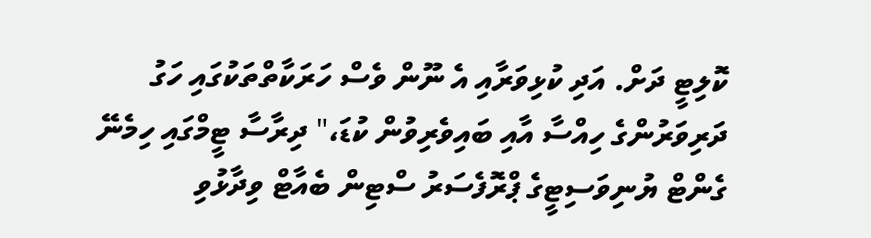ކޮލިޓީ ދަށް. އަދި ކުޅިވަރާއި އެ ނޫން ވެސް ހަރަކާތްތަކުގައި ހަގު ދަރިވަރުންގެ ހިއްސާ އާއި ބައިވެރިވުން ކުޑަ،" ދިރާސާ ޓީމްގައި ހިމެނޭ ގެންޓް ޔުނިވަސިޓީގެ ޕްރޮފެސަރު ސްޓިން ބެއާޓް ވިދާޅުވި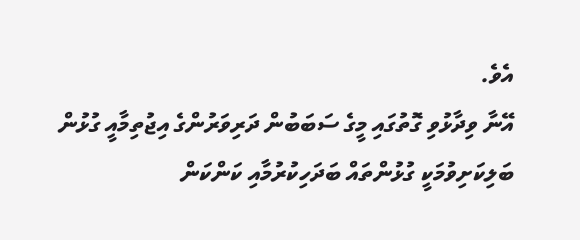އެވެ.
އޭނާ ވިދާޅުވި ގޮތުގައި މީގެ ސަބަބުން ދަރިވަރުންގެ އިޖުތިމާއީ ގުޅުން ބަލިކަށިވުމަކީ ގުޅުންތައް ބަދަހިކުރުމާއި ކަންކަން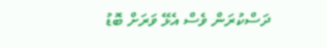ދަސްކުރަން ވެސް އެޅޭ ވަރަށް ބޮޑު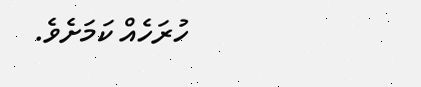ހުރަހެއް ކަމަށެވެ.